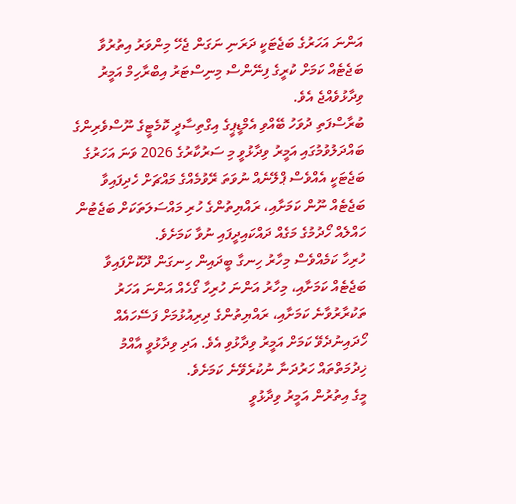އަންނަ އަހަރުގެ ބަޖެޓަކީ ދަރަނި ނަގަން ޖެހޭ މިންވަރު އިތުރުވާ ބަޖެޓެއް ކަމަށް ކުރީގެ ފިނޭންސް މިނިސްޓަރު އިބްރާހިމް އަމީރު ވިދާޅުވެއްޖެ އެވެ.
ބުރާސްފަތި ދުވަހު ބޭއްވި އެމްޑީޕީގެ އިގްތިސާދީ ކޮމެޓީގެ ނޫސްވެރިންގެ ބައްދަލުވުމުގައި އަމީރު ވިދާޅުވީ މި ސަރުކާރުގެ 2026 ވަނަ އަހަރުގެ ބަޖެޓަކީ އެއްވެސް ޕްލޭނެއް ނުވަތަ ރޭވުމެއްގެ މައްޗަށް ހެދިފައިވާ ބަޖެޓެއް ނޫން ކަމަށާއި، ރައްޔިތުންގެ ހުރި މައްސަލަތަކަށް ބަޖެޓުން ހައްލެއް ހޯދުމުގެ މަގެއް ދައްކައިދީފައި ނުވާ ކަމަށެވެ.
ހުރިހާ ކަމެއްވެސް މިހާރު ހިނގާ ބީދައިން ހިނގަން ދޫކޮށްފައިވާ ބަޖެޓެއް ކަމަށާއި، މިހާރު އަންނަ ހުރިހާ ގޯހެއް އަންނަ އަހަރު ތަކުރާރުވާނެ ކަމަށާއި، ރައްޔިތުންގެ ދިރިއުޅުމަށް ފަސޭހައެއް ހޯދައިނުދެވޭ ކަމަށް އަމީރު ވިދާޅުވި އެވެ. އަދި ވިދާޅުވީ އާއްމު ޚިދުމަތްތައް ހަރުދަނާ ނުކުރެވޭނެ ކަމަށެވެ.
މީގެ އިތުރުން އަމީރު ވިދާޅުވީ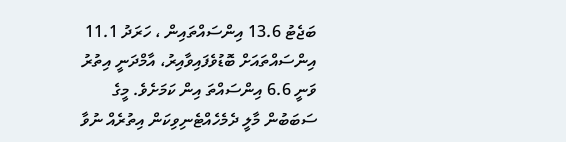ބަޖެޓު 13.6 އިންސައްތައިން ، ހަރަދު 11.1 އިންސައްތައަށް ބޮޑުވެފައިވާއިރު، އާމްދަނީ އިތުރު ވަނީ 6.6 އިންސައްތަ އިން ކަމަށެވެ. މީގެ ސަބަބުން މާލީ ދެމެހެއްޓެނިވިކަން އިތުރެއް ނުވާ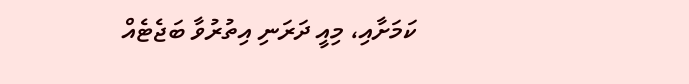ކަމަށާއި، މިއީ ދަރަނި އިތުރުވާ ބަޖެޓެއް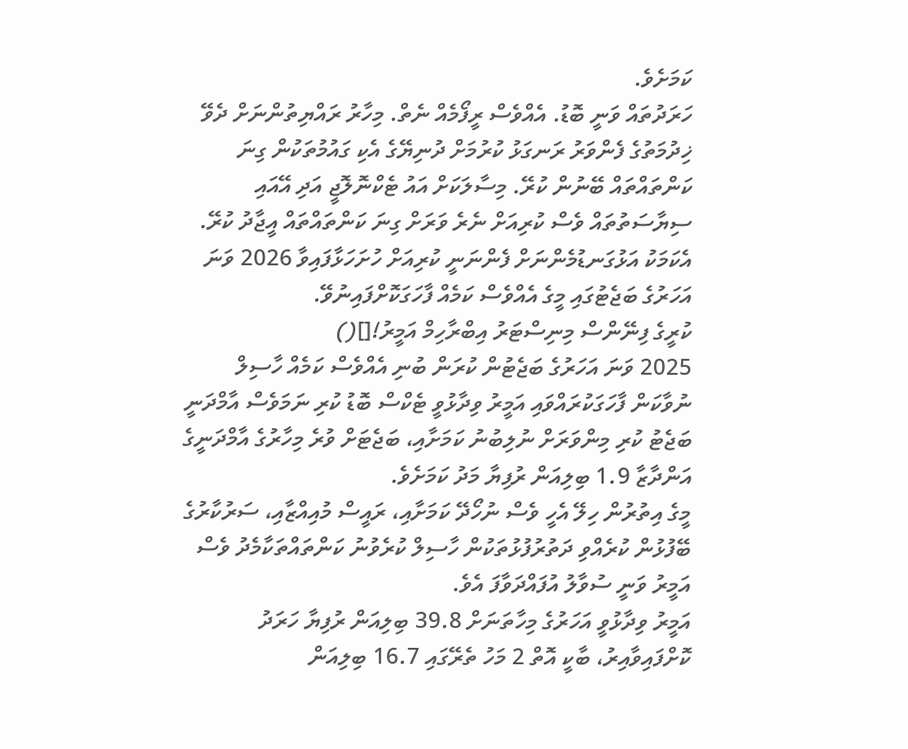ކަމަށެވެ.
ހަރަދުތައް ވަނީ ބޮޑު. އެއްވެސް ރީފޯމެއް ނެތް. މިހާރު ރައްޔިތުންނަށް ދެވޭ ޚިދުމަތުގެ ފެންވަރު ރަނގަޅު ކުރުމަށް ދުނިޔޭގެ އެކި ގައުމުތަކުން ގިނަ ކަންތައްތައް ބޭނުން ކުރޭ. މިސާލަކަށް އައު ޓެކްނޮލޮޖީ އަދި އޭއައި ސިޔާސަތުތައް ވެސް ކުރިއަށް ނެރެ ވަރަށް ގިނަ ކަންތައްތައް އީޖާދު ކުރޭ. އެކަމަކު އަޅުގަނޑުމެންނަށް ފެންނަނީ ކުރިއަށް ހުށަހަޅާފައިވާ 2026 ވަނަ އަހަރުގެ ބަޖެޓުގައި މީގެ އެއްވެސް ކަމެއް ފާހަގަކޮށްފައިނުވޭ.
ކުރީގެ ފިނޭންސް މިނިސްޓަރު އިބްރާހިމް އަމީރު![]()
2025 ވަނަ އަހަރުގެ ބަޖެޓުން ކުރަން ބުނި އެއްވެސް ކަމެއް ހާސިލް ނުވާކަން ފާހަގަކުރައްވައި އަމީރު ވިދާޅުވީ ޓެކްސް ބޮޑު ކުރި ނަމަވެސް އާމްދަނީ ބަޖެޓު ކުރި މިންވަރަށް ނުލިބުނު ކަމަށާއި، ބަޖެޓަށް ވުރެ މިހާރުގެ އާމްދަނީގެ އަންދާޒާ 1.9 ބިލިއަން ރުފިޔާ މަދު ކަމަށެވެ.
މީގެ އިތުރުން ހިލޭ އެހީ ވެސް ނުހޯދޭ ކަމަށާއި، ރައީސް މުއިއްޒާއި، ސަރުކާރުގެ ބޭފުޅުން ކުރެއްވި ދަތުރުފުޅުތަކުން ހާސިލް ކުރެވުނު ކަންތައްތަކާމެދު ވެސް އަމީރު ވަނީ ސުވާލު އުފައްދަވާފަ އެވެ.
އަމީރު ވިދާޅުވީ އަހަރުގެ މިހާތަނަށް 39.8 ބިލިއަން ރުފިޔާ ހަރަދު ކޮށްފައިވާއިރު، ބާކީ އޮތް 2 މަހު ތެރޭގައި 16.7 ބިލިއަން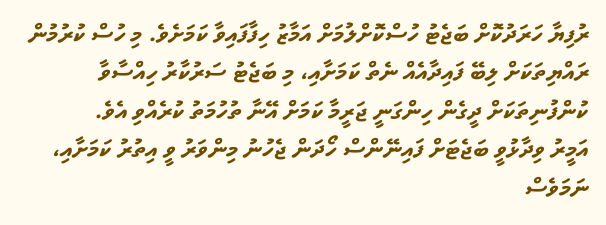ރުފިޔާ ހަރަދުކޮށް ބަޖެޓު ހުސްކޮށްލުމަށް އަމާޒު ހިފާފައިވާ ކަމަށެވެ. މި ހުސް ކުރުމުން ރައްޔިތަކަށް ލިބޭ ފައިދާއެއް ނެތް ކަމަށާއި، މި ބަޖެޓު ސަރުކާރު ހިއްސާވާ ކުންފުނިތަކަށް ދީގެން ހިންގަނީ ޖަރީމާ ކަމަށް އޭނާ ތުހުމަތު ކުރެއްވި އެވެ.
އަމީރު ވިދާޅުވީ ބަޖެޓަށް ފައިނޭންސް ހޯދަން ޖެހުނު މިންވަރު ވީ އިތުރު ކަމަށާއި، ނަމަވެސް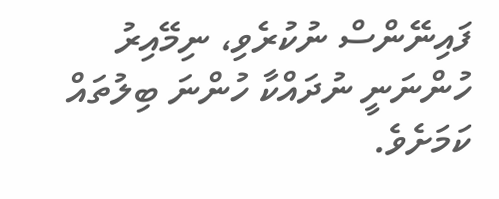ފައިނޭންސް ނުކުރެވި، ނިމޭއިރު ހުންނަނީ ނުދައްކާ ހުންނަ ބިލުތައް ކަމަށެވެ.